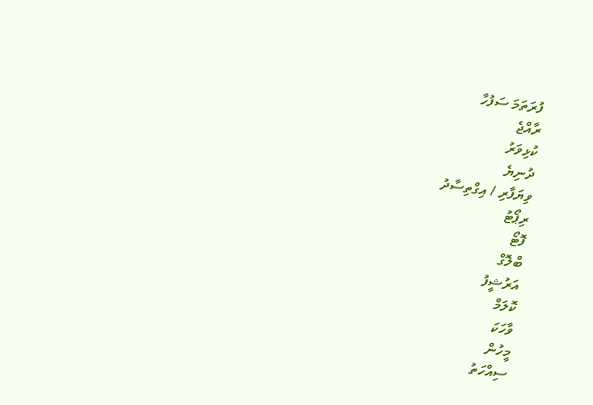ފުރަތަމަ ސަފުހާ
ރާއްޖެ
ކުޅިވަރު
ދުނިޔެ
ވިޔަފާރި / އިގްތިސާދު
ރިޕޯޓު
ފޮޓޯ
ބްލޮގް
އަރުޝީފު
ކޮލަމް
ވާހަކަ
މީހުން
ސިއްހަތު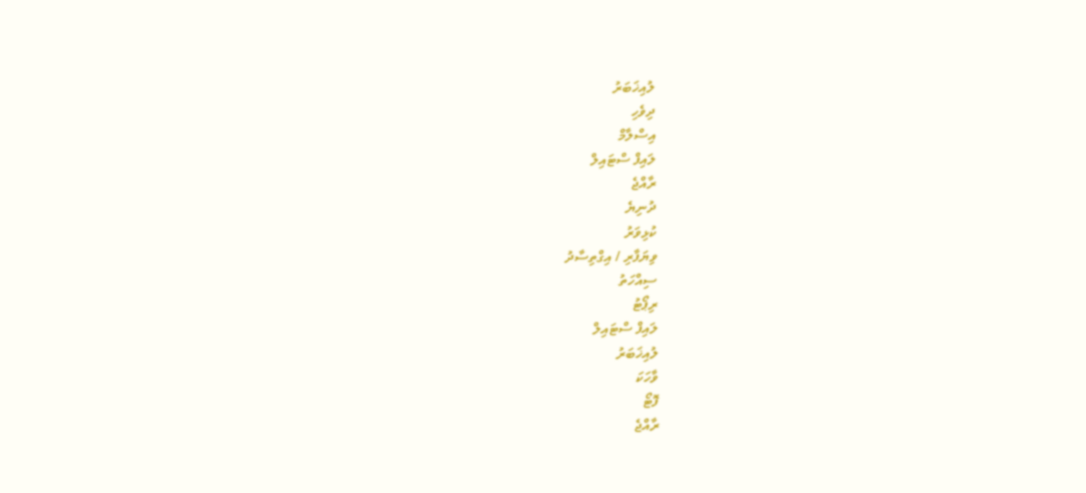ލުއިޚަބަރު
ދިވެހި
އިސްލާމް
ލައިފް ސްޓައިލް
ރާއްޖެ
ދުނިޔެ
ކުޅިވަރު
ވިޔަފާރި / އިގްތިސާދު
ސިއްހަތު
ރިޕޯޓު
ލައިފް ސްޓައިލް
ލުއިޚަބަރު
ވާހަކަ
ފޮޓޯ
ރާއްޖެ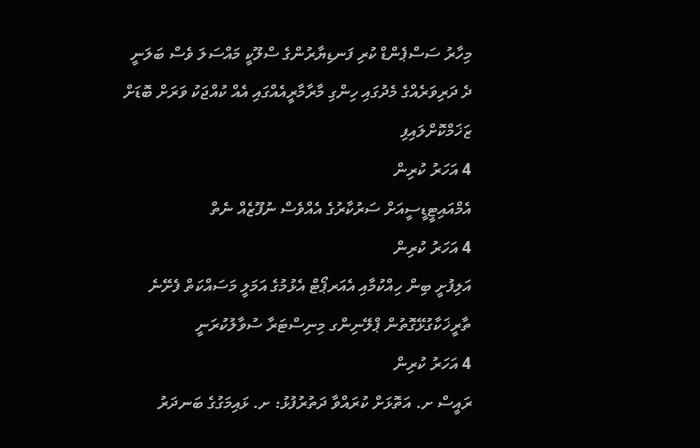މިހާރު ސަސްޕެންޑް ކުރި ފަނޑިޔާރުންގެ ސްލޫކީ މައްސަލަ ވެސް ބަލަނީ
ދެ ދަރިވަރެއްގެ މެދުގައި ހިންގި މާރާމާރީއެއްގައި އެއް ކުއްޖަކު ވަރަށް ބޮޑަށް ޒަޚަމްކޮށްލައިފި
4 އަހަރު ކުރިން
އެމްއައިޓީޑީސީއަށް ސަރުކާރުގެ އެއްވެސް ނުފޫޒެއް ނެތް
4 އަހަރު ކުރިން
އަލިފުށީ ބިން ހިއްކުމާއި އެއަރޕޯޓް އެޅުމުގެ އަމަލީ މަސައްކަތް ފެށޭނެ ތާރީޚަކާގުޅޭގޮތުން ޕްލޭނިންގ މިނިސްޓަރާ ސުވާލުކުރަނީ
4 އަހަރު ކުރިން
ރައީސް ށ. އަތޮޅަށް ކުރައްވާ ދަތުރުފުޅު: ށ. ޅައިމަގުގެ ބަނދަރު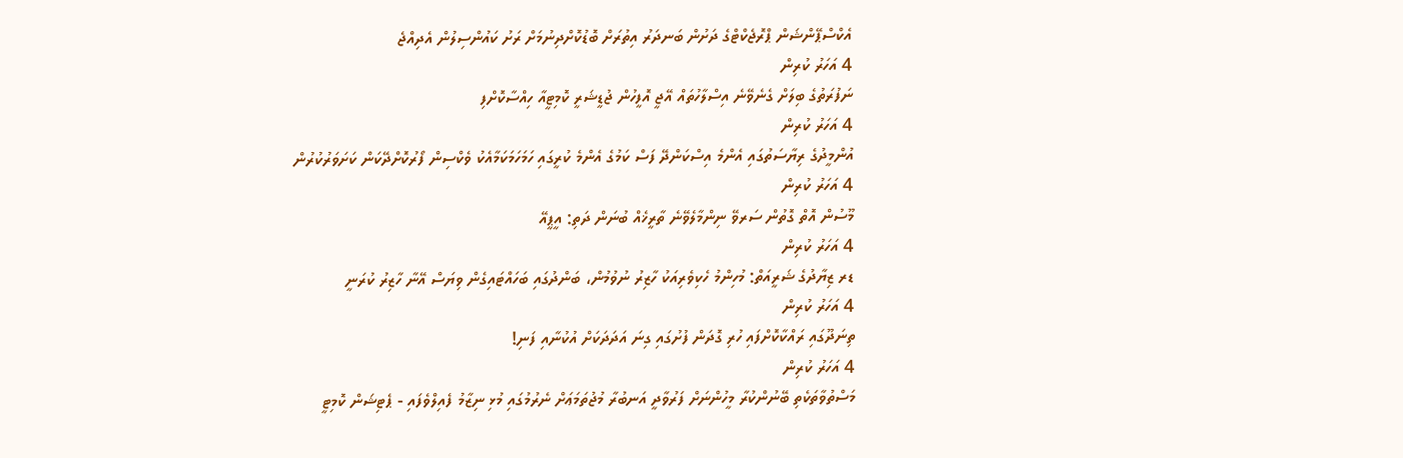އެކްސްޕޭންޝަން ޕްރޮޖެކްޓްގެ ދަށުން ބަނދަރު އިތުރަށް ބޮޑުކޮށްދިނުމަށް ރަށު ކައުންސިލުން އެދިއްޖެ
4 އަހަރު ކުރިން
ނަފުރަތުގެ ބިލަށް ގެނެވޭނެ އިސްލާހުތައް އޭޖީ އޮފީހުން ޖުޑީޝަރީ ކޮމިޓީއާ ހިއްސާކޮށްފި
4 އަހަރު ކުރިން
އުންމީދުގެ ރިޔާސަތުގައި އެންމެ އިސްކަންދޭ ފަސް ކަމުގެ އެންމެ ކުރީގައި ހަމަހަމަކަމާއެކު ވެކްސިން ފޯރުކޮށްދޭކަން ކަށަވަރުކުރުން
4 އަހަރު ކުރިން
މޫސުން އޮތް ގޮތުން ސަރވޭ ނިންމާލެވޭނެ ތާރީޚެއް ބުނަން ދަތި: އީޕީއޭ
4 އަހަރު ކުރިން
ޑރ ޒިޔާދުގެ ޝަރީއަތް: މުހިންމު ހެކިވެރިއަކު ހާޒިރު ނުވުމުން، ބަންދުގައި ބަހައްޓައިގެން ވިޔަސް އޭނާ ހާޒިރު ކުރަނީ
4 އަހަރު ކުރިން
ތިނަދޫގައި ރައްކާކޮށްފައި ހުރި ގޮދަން ފުށުގައި ގިނަ އަދަދަކަށް އުކުނާއި ފަނި!
4 އަހަރު ކުރިން
މަސްތުވާތަކެތި ބޭނުންކުރާ މީހުންނަށް ފަރުވާދީ އަނބުރާ މުޖުތަމަޢަށް ނެރުމުގައި މުޅި ނިޒާމު ފެއިލްވެފައި - ޕެޓިޝަން ކޮމިޓީ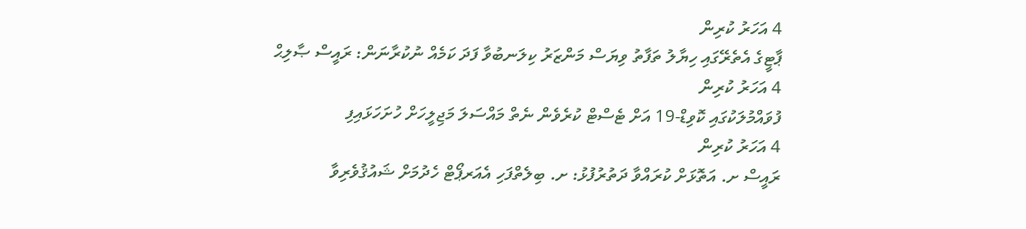4 އަހަރު ކުރިން
ޕާޓީގެ އެތެރޭގައި ހިޔާލު ތަފާތު ވިޔަސް މަންޒަރު ކިލަނބުވާ ފަދަ ކަމެއް ނުކުރާނަން: ރައީސް ޞާލިޙް
4 އަހަރު ކުރިން
ފުވައްމުލަކުގައި ކޮވިޑް-19 އަށް ޓެސްޓް ކުރެވެން ނެތް މައްސަލަ މަޖިލީހަށް ހުށަހަޅައިފި
4 އަހަރު ކުރިން
ރައީސް ށ. އަތޮޅަށް ކުރައްވާ ދަތުރުފުޅު: ށ. ބިލެތްފަހި އެއަރޕޯޓް ހެދުމަށް ޝައުޤުވެރިވާ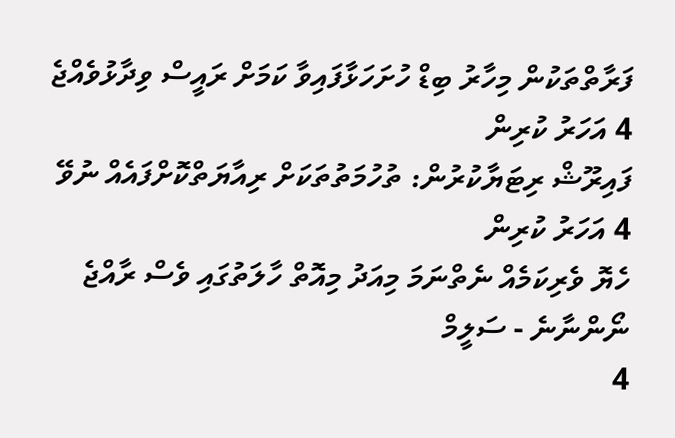ފަރާތްތަކުން މިހާރު ބިޑް ހުށަހަޅާފައިވާ ކަމަށް ރައީސް ވިދާޅުވެއްޖެ
4 އަހަރު ކުރިން
ފައިރޫޝް ރިޓަޔާކުރުން: ތުހުމަތުތަކަށް ރިއާޔަތްކޮށްފައެއް ނުވޭ
4 އަހަރު ކުރިން
ހެޔޮ ވެރިކަމެއް ނެތްނަމަ މިއަދު މިއޮތް ހާލަތުގައި ވެސް ރާއްޖެ ނޯންނާނެ - ސަލީމް
4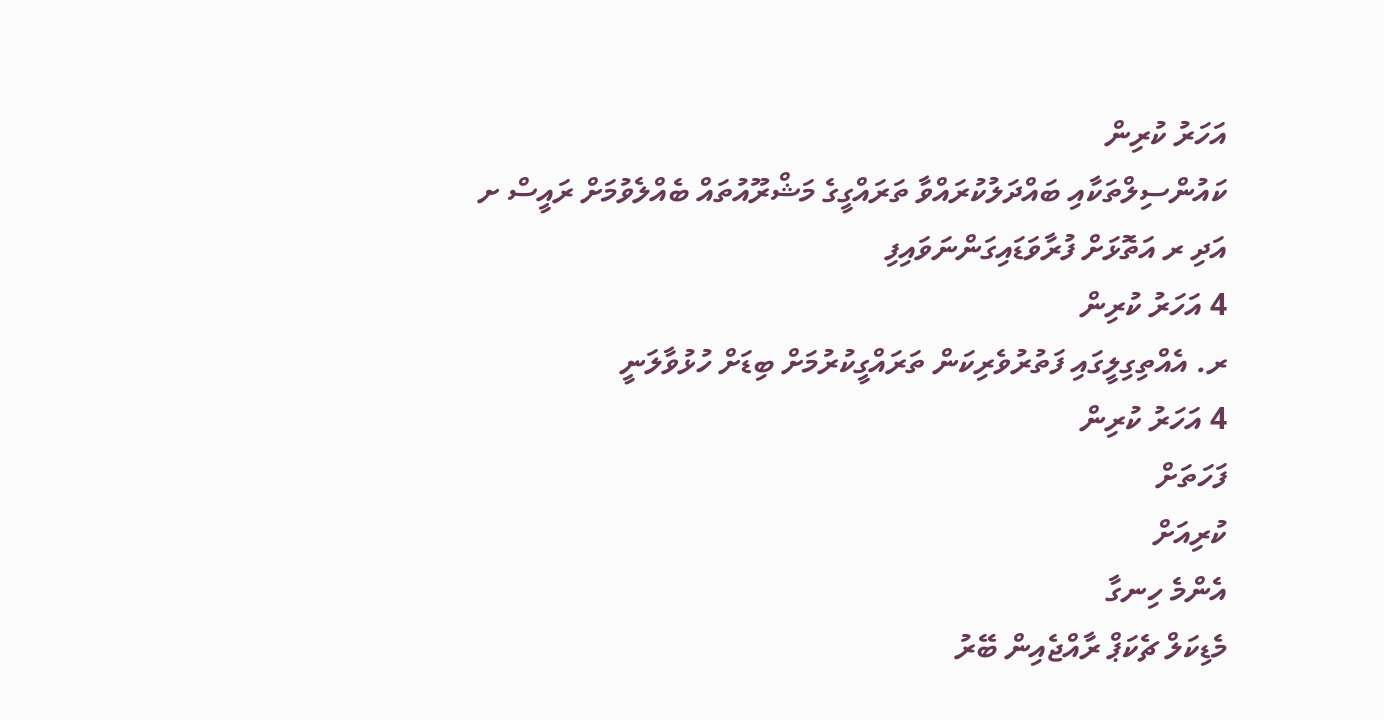އަހަރު ކުރިން
ކައުންސިލްތަކާއި ބައްދަލުކުރައްވާ ތަރައްގީގެ މަޝްރޫއުތައް ބެއްލެވުމަށް ރައީސް ށ އަދި ރ އަތޮޅަށް ފުރާވަޑައިގަންނަވައިފި
4 އަހަރު ކުރިން
ރ. އެއްތިގިލީގައި ފަތުރުވެރިކަން ތަރައްގީކުރުމަށް ބިޑަށް ހުޅުވާލަނީ
4 އަހަރު ކުރިން
ފަހަތަށް
ކުރިއަށް
އެންމެ ހިނގާ
މެޑިކަލް ޗެކަޕް ރާއްޖެއިން ބޭރު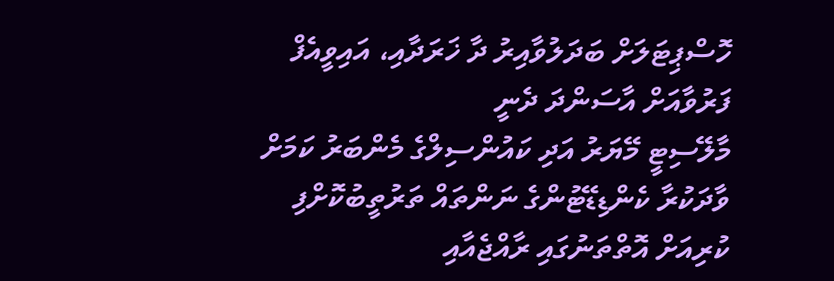ހޮސްޕިޓަލަށް ބަދަލުވާއިރު ދާ ޚަރަދާއި، އައިވީއެފް ފަރުވާއަށް އާސަންދަ ދެނީ
މާލޭސިޓީ މޭޔަރު އަދި ކައުންސިލްގެ މެންބަރު ކަމަށް ވާދަކުރާ ކެންޑިޑޭޓުންގެ ނަންތައް ތަރުތީބުކޮށްފި
ކުރިއަށް އޮތްތަނުގައި ރާއްޖެއާއި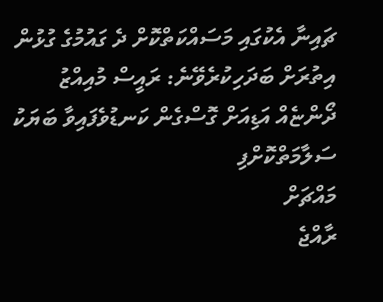ޗައިނާ އެކުގައި މަސައްކަތްކޮށް ދެ ގައުމުގެ ގުޅުން އިތުރަށް ބަދަހިކުރެވޭނެ: ރައީސް މުއިއްޒު
ދޯންޏެއް އަޑިއަށް ގޮސްގެން ކަނޑުވެފައިވާ ބަޔަކު ސަލާމަތްކޮށްފި
މައްޗަށް
ރާއްޖެ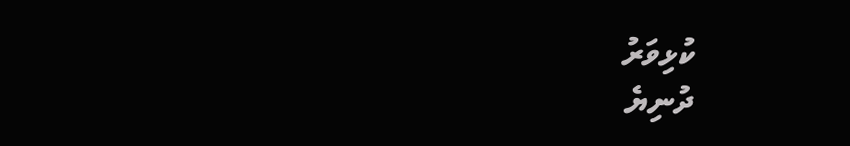ކުޅިވަރު
ދުނިޔެ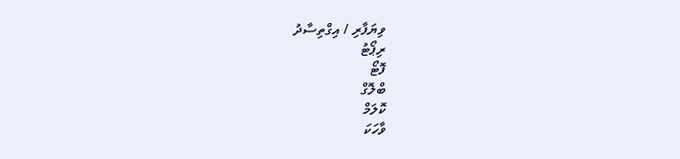ވިޔަފާރި / އިގްތިސާދު
ރިޕޯޓު
ފޮޓޯ
ބްލޮގް
ކޮލަމް
ވާހަކަ